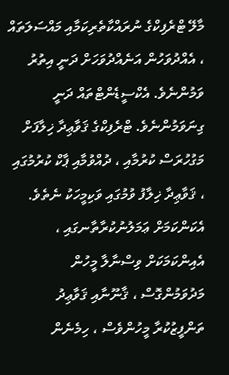މާލޭ ޓްރެފިކްގެ ނުރައްކާތެރިކަމާއި މައްސަލަތައް ، އެއްދުވަހުން އަނެއްދުވަހަށް ދަނީ އިތުރު ވަމުންނެވެ. އެކްސީޑެންޓްތައް ދަނީ ގިނަވަމުންނެވެ. ޓްރެފިކްގެ ޤަވާޢިދާ ޚިލާފަށް މަގުހުރަސް ކުރުމާއި ، ދުއްވުމާއި ޕާކް ކުރުމުގައި ، ޤަވާޢިދާ ޚިލާފު ވުމުގައި ވަކިމީހަކު ނެތެވެ. އެކަންކަމަށް ޢަމަލުނުކުރާތާނގައި ، އެއިންކަމަކަށް ވިސްނާލާ މީހުން މަދުވަމުންގޮސް ، ޤާނޫނާއި ޤަވާޢިދު ތަންފީޒުކުރާ މީހުންވެސް ، ހިމެނެން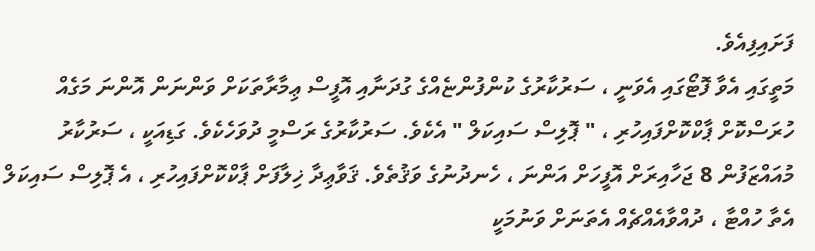ފަށައިފިއެވެ.
މަތީގައި އެވާ ފޮޓޯގައި އެވަނީ ، ސަރުކާރުގެ ކުންފުންޏެއްގެ ގުދަނާއި އޮފީސް ޢިމާރާތަކަށް ވަންނަން އޮންނަ މަގެއް ހުރަސްކޮށް ޕާކްކޮށްފައިހުރި ، " ޕޮލިސް ސައިކަލް " އެކެވެ. ސަރުކާރުގެ ރަސްމީ ދުވަހެކެވެ. ގަޑިއަކީ ، ސަރުކާރު މުއައްޒަފުން 8 ޖަހާއިރަށް އޮފީހަށް އަންނަ ، ހެނދުނުގެ ވަޤުތެވެ. ޤަވާޢިދާ ޚިލާފަށް ޕާކްކޮށްފައިހުރި ، އެ ޕޮލިސް ސައިކަލް އެތާ ހުއްޓާ ، ދުއްވާއެއްޗެއް އެތަނަށް ވަނުމަކީ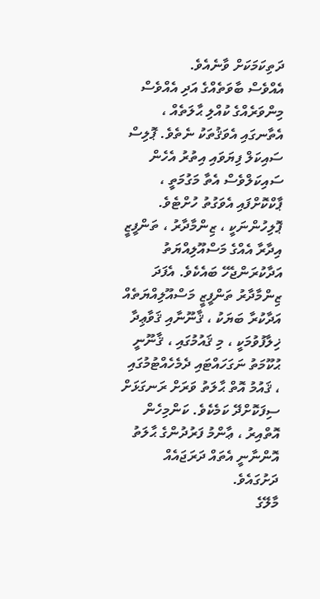ދަތިކަމަކަށް ވާނެއެވެ.
އެއްވެސް ބާވަތެއްގެ އަދި އެއްވެސް މިންވަރެއްގެ ކުއްލި ޙާލަތެއް ، އެތާނގައި އެވަޤުތަކު ނެތެވެ. ޕޮލިސް ސައިކަލް ފިޔަވައި އިތުރު އެހެން ސައިކަލްވެސް އެތާ މަގުމަތީ ، ޕާކްކޮށްފައި އެވަގުތު ހުށްޓެވެ. ޕޮލިހުންނަކީ ، ޒިންމާދާރު ، ތަންފީޒީ އިދާރާ އެއްގެ މަސްއޫލިއްޔަތު އަދާކުރަންޖެހޭ ބައެކެވެ. އެފަދަ ޒިންމާދާރު ތަންފީޒީ މަސްއޫލިއްޔަތެއް އަދާކުރާ ބަޔަކު ، ޤާނޫނާއި ޤަވާޢިދާ ޚިލާފުވުމަކީ ، މި ޤައުމުގައި ، ޤާނޫނީ ޙުކޫމަތު ނަގަހައްޓައި ދެމެހެއްޓުމުގައި ، ޤައުމު އޮތް ޙާލަތު ވަރަށް ރަނގަޅަށް ސިފަކޮށްދޭ ކަމެކެވެ. ކަންމިހެން އޮތްއިރު ، ޢާންމު ފަރުދުންގެ ޙާލަތު އޮންނާނީ އެތައް ދަރަޖައެއް ދަށުގައެވެ.
މާލޭގެ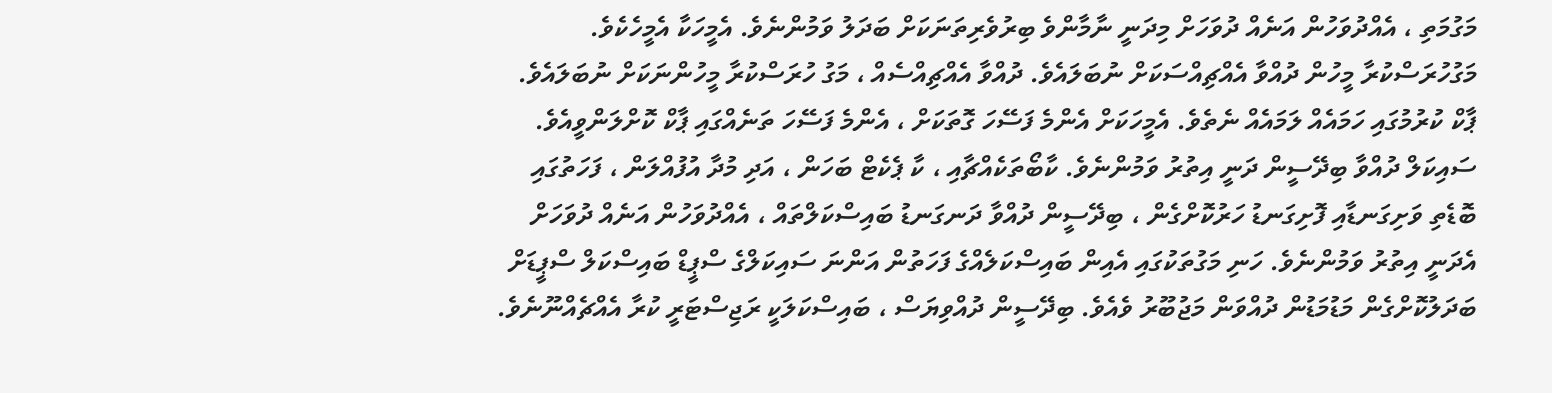މަގުމަތި ، އެއްދުވަހުން އަނެއް ދުވަހަށް މިދަނީ ނާމާންވެ ބިރުވެރިތަނަކަށް ބަދަލު ވަމުންނެވެ. އެމީހަކާ އެމީހެކެވެ. މަގުހުރަސްކުރާ މީހުން ދުއްވާ އެއްޗިއްސަކަށް ނުބަލައެވެ. ދުއްވާ އެއްޗިއްސެއް ، މަގު ހުރަސްކުރާ މީހުންނަކަށް ނުބަލައެވެ. ޕާކް ކުރުމުގައި ހަމައެއް ލަމައެއް ނެތެވެ. އެމީހަކަށް އެންމެ ފަސޭހަ ގޮތަކަށް ، އެންމެ ފަސޭހަ ތަނެއްގައި ޕާކް ކޮށްލަންވީއެވެ. ސައިކަލް ދުއްވާ ބިދޭސީން ދަނީ އިތުރު ވަމުންނެވެ. ކާބޯތަކެއްޗާއި ، ކާ ޕެކެޓް ބަހަން ، އަދި މުދާ އުފުއްލަން ، ފަހަތުގައި ބޮޑެތި ވަށިގަނޑާއި ފޮށިގަނޑު ހަރުކޮށްގެން ، ބިދޭސީން ދުއްވާ ދަނގަނޑު ބައިސްކަލްތައް ، އެއްދުވަހުން އަނެއް ދުވަހަށް އެދަނީ އިތުރު ވަމުންނެވެ. ހަނި މަގުތަކުގައި އެއިން ބައިސްކަލެއްގެ ފަހަތުން އަންނަ ސައިކަލްގެ ސްޕީޑް ބައިސްކަލް ސްޕީޑަށް ބަދަލުކޮށްގެން މަޑުމަޑުން ދުއްވަން މަޖުބޫރު ވެއެވެ. ބިދޭސީން ދުއްވިޔަސް ، ބައިސްކަލަކީ ރަޖިސްޓަރީ ކުރާ އެއްޗެއްނޫނެވެ.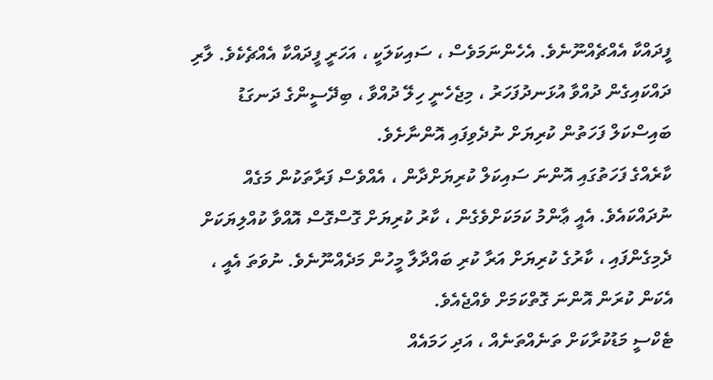ފީދައްކާ އެއްޗެއްނޫނެވެ. އެހެންނަމަވެސް ، ސައިކަލަކީ ، އަހަރީ ފީދައްކާ އެއްޗެކެވެ. ލާރި ދައްކައިގެން ދުއްވާ އުޅަނދުފަހަރު ، މިޖެހެނީ ހިލޭ ދުއްވާ ، ބިދޭސީންގެ ދަނގަޑު ބައިސްކަލް ފަހަތުން ކުރިޔަށް ނުދެވިފައި އޮންނާށެވެ.
ކާރެއްގެ ފަހަތުގައި އޮންނަ ސައިކަލް ކުރިޔަށްދާން ، އެއްވެސް ފަރާތަކުން މަގެއް ނުދައްކައެވެ. އެއީ ޢާންމު ކަމަކަށްވެގެން ، ކާރު ކުރިޔަށް ގޮސްގޮސް އޮއްވާ ކުއްލިޔަކަށް ދެމިގެންފައި ، ކާރުގެ ކުރިޔަށް އަރާ ކުރި ބައްދާލާ މީހުން މަދެއްނޫނެވެ. ނުވަތަ އެއީ ، އެކަން ކުރަން އޮންނަ ގޮތްކަމަށް ވެއްޖެއެވެ.
ޓެކްސީ މަޑުކުރާކަށް ތަނެއްތަނެއް ، އަދި ހަމައެއް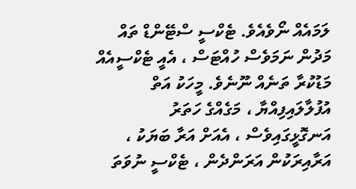ލަމައެއް ނޯވެއެވެ. ޓެކްސީ ސްޓޭންޑް ތައް މަދުން ނަމަވެސް ހުއްޓަސް ، އެއީ ޓެކްސީއެއް މަޑުކުރާ ތަނެއް ނޫނެވެ. މީހަކު އަތް އުފުލާލައިފިއްޔާ ، މަގެއްގެ ހަތަރު އަނގޮޅީގައިވެސް ، އެއަށް އަރާ ބަޔަކު ، އަރާއިރަކުން އަރަންދެން ، ޓެކްސީ ނުވަތަ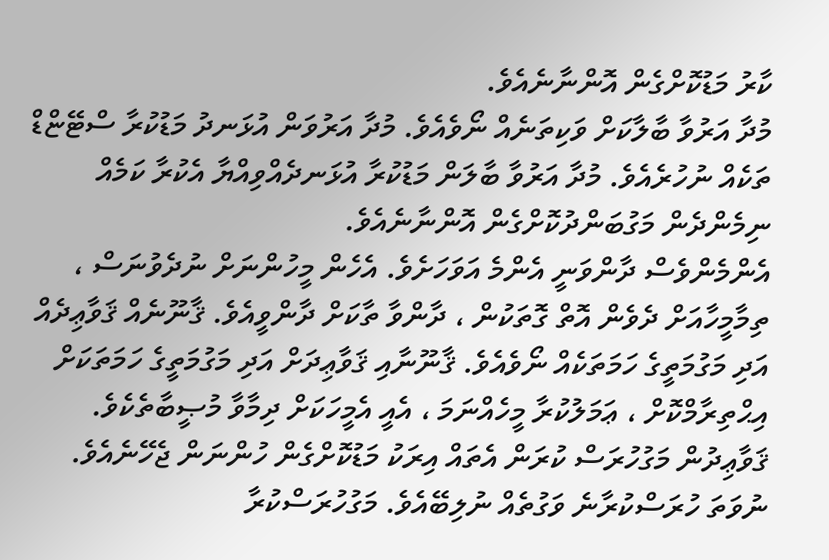ކާރު މަޑުކޮށްގެން އޮންނާނެއެވެ.
މުދާ އަރުވާ ބާލާކަށް ވަކިތަނެއް ނޯވެއެވެ. މުދާ އަރުވަން އުޅަނދު މަޑުކުރާ ސްޓޭޏްޑް ތަކެއް ނުހުރެއެވެ. މުދާ އަރުވާ ބާލަން މަޑުކުރާ އުޅަނދެއްވިއްޔާ އެކުރާ ކަމެއް ނިމެންދެން މަގުބަންދުކޮށްގެން އޮންނާނެއެވެ.
އެންމެންވެސް ދާންވަނީ އެންމެ އަވަހަށެވެ. އެހެން މީހުންނަށް ނުދެވުނަސް ، ތިމާމީހާއަށް ދެވެން އޮތް ގޮތަކުން ، ދާންވާ ތާކަށް ދާންވީއެވެ. ޤާނޫނެއް ޤަވާޢިދެއް އަދި މަގުމަތީގެ ހަމަތަކެއް ނޯވެއެވެ. ޤާނޫނާއި ޤަވާޢިދަށް އަދި މަގުމަތީގެ ހަމަތަކަށް އިޙްތިރާމްކޮށް ، ޢަމަލުކުރާ މީހެއްނަމަ ، އެއީ އެމީހަކަށް ދިމާވާ މުޞީބާތެކެވެ. ޤަވާޢިދުން މަގުހުރަސް ކުރަން އެތައް އިރަކު މަޑުކޮށްގެން ހުންނަން ޖެހޭނެއެވެ. ނުވަތަ ހުރަސްކުރާނެ ވަގުތެއް ނުލިބޭއެވެ. މަގުހުރަސްކުރާ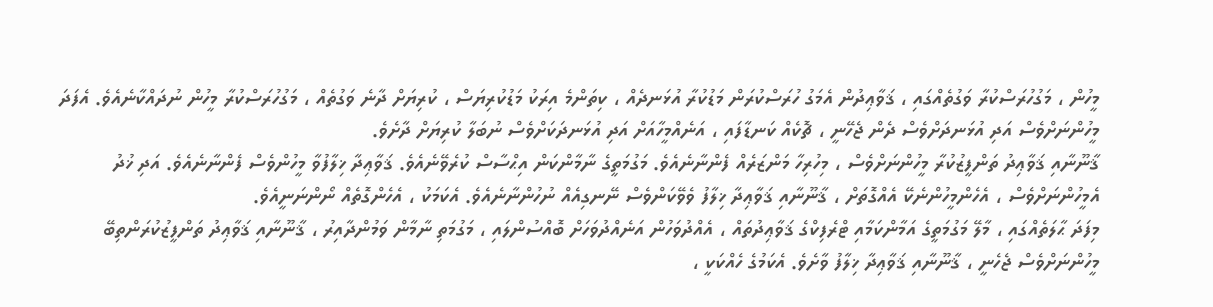މީހުން ، މަގުހުރަސްކުރާ ވަގުތެއްގައި ، ޤަވާޢިދުން އެމަގު ހުރަސްކުރަން މަޑުކުރާ އުޅަނދެއް ، ކިތަންމެ އިރަކު މަޑުކުރިޔަސް ، ކުރިޔަށް ދާނެ ވަގުތެއް ، މަގުހުރަސްކުރާ މީހުން ނުދައްކާނެއެވެ. އެފަދަ މީހުންނަށްވެސް އަދި އުޅަނދަށްވެސް ދެން ޖެހޭނީ ، ޗޮކެއް ކަނޑާފައި ، އަނެއްމީހާއަށް އަދި އުޅަނދަކަށްވެސް ނުބަލާ ކުރިޔަށް ދާށެވެ.
ޤާނޫނާއި ޤަވާޢިދު ތަންފީޒުކުރާ މީހުންނަށްވެސް ، މިހުރިހާ މަންޒަރެއް ފެންނާނެއެވެ. މަގުމަތީގެ ނާމާންކަން އިޙްސާސް ކުރެވޭނެއެވެ. ޤަވާޢިދާ ޚިލާފުވާ މީހުންވެސް ފެންނާނެއެވެ. އަދި ޚުދު އެމީހުންނަށްވެސް ، އެހެންމީހުންނެކޭ އެއްގޮތަށް ، ޤާނޫނާއި ޤަވާޢިދާ ޚިލާފު ވެވޭކަންވެސް ނޭނގިއެއް ނުހުންނާނެއެވެ. އެކަމަކު ، އެހެންގޮތެއް ނޯންނަނީއެވެ.
މިފަދަ ޙާލަތެއްގައި ، މާލޭ މަގުމަތީގެ އަމާންކަމާއި ޓްރެފިކްގެ ޤަވާޢިދުތައް ، އެއްދުވަހުން އަނެއްދުވަހަށް ބޮއްސުންލައި ، މަގުމަތި ނާމާން ވަމުންދާއިރު ، ޤާނޫނާއި ޤަވާޢިދު ތަންފީޒުކުރަންތިބޭ މީހުންނަށްވެސް ޖެހެނީ ، ޤާނޫނާއި ޤަވާޢިދާ ޚިލާފު ވާށެވެ. އެކަމުގެ ހެއްކަކީ ،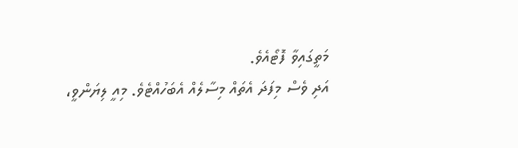މަތީގައިވާ ފޮޓޯއެވެ.
އަދި ވެސް މިފަދަ އެތައް މިސާލެއް އެބަހުއްޓެވެ. މިއީ ލިޔަންވީ،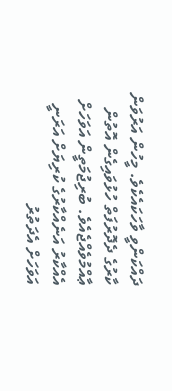ދައްކަންވީ ވާހަކައެކެވެ. މީހުން އަރުވަން ކާރުގެ ދެދޮރުފަތް ހުޅުވައިގެން އޮތުން ޢާއްމުވެއްޖެއެވެ. ބުރިޖުމަތީން އަވަހަށް އެއްކާރު އަނެއްކާރުގެ ކުރިޔަށް އަރަނީ އަވަހަށް އެދަތުރު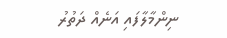ނިންމާލާފައި އަނެއް ދަތުރު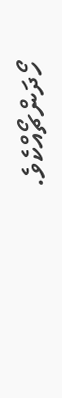ހޯދަންޗޯއްކެވެ.